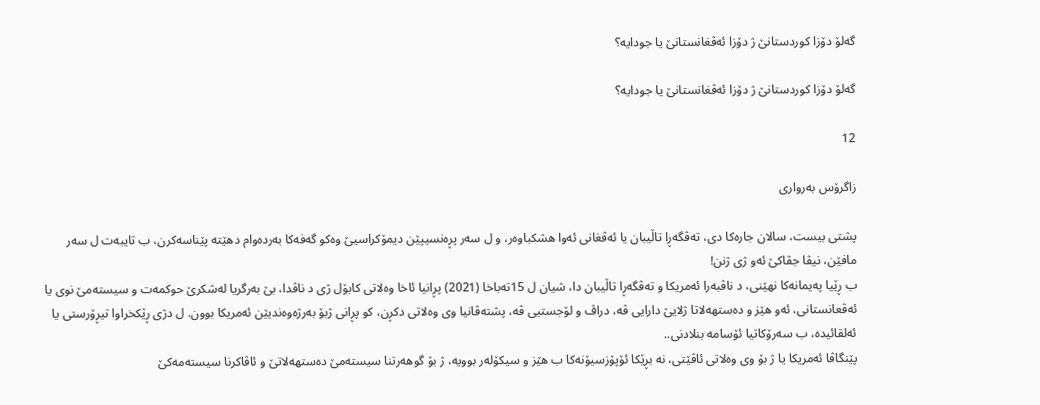گه‌لۆ دۆزا كوردستانێ ژ دۆزا ئه‌ڤغانستانێ یا جودایه‌؟

گه‌لۆ دۆزا كوردستانێ ژ دۆزا ئه‌ڤغانستانێ یا جودایه‌؟

12

زاگرۆس به‌روارى

پشتی بیست، سالان جاره‌كا دی، ته‌ڤگه‌ڕا تاڵیبان یا ئه‌ڤغانی ئه‌وا هشكباوه‌ر، و ل سه‌ر پڕه‌نسیپێن دیمۆكراسیێ وه‌كو گه‌فه‌كا به‌رده‌وام دهێته‌ پێناسه‌كرن، ب تایبه‌ت ل سه‌ر مافێن، نیڤا جڤاكێ ئه‌و ژی ژنن!
ب ڕێیا په‌یمانه‌كا نهێنی، د ناڤبه‌را ئه‌مریكا و ته‌ڤگه‌ڕا تاڵیبان دا، شیان ل 15ته‌باخا (2021) پڕانیا ئاخا وه‌لاتی كابۆل ژی د ناڤدا، بێ به‌رگریا له‌شكرێ حوكمه‌ت و سیسته‌مێ نوی یا ئه‌ڤعانستانی، ئه‌و هێز و ده‌ستهه‌لاتا ژلایێ دارایی ڤه‌، دراڤ و لۆجستیی ڤه‌، پشته‌ڤانیا وی وه‌لاتی دكڕن، كو پڕانی ژبۆ به‌رژه‌وه‌ندیێن ئه‌مریكا بوون. ل دژی ڕێكخراوا تیڕۆرستی یا ئه‌لقائیده‌، ب سه‌رۆكاتیا ئۆسامه‌ بنلادنی..
پێنگاڤا ئه‌مریكا یا ژ بۆ وی وه‌لاتی ئاڤێتی، نه‌ بڕێكا ئۆپۆزسیۆنه‌كا ب هێز و سیكۆله‌ر بوویه‌، ژ بۆ گوهه‌رتنا سیسته‌مێ ده‌ستهه‌لاتێ و ئاڤاكرنا سیسته‌مه‌كێ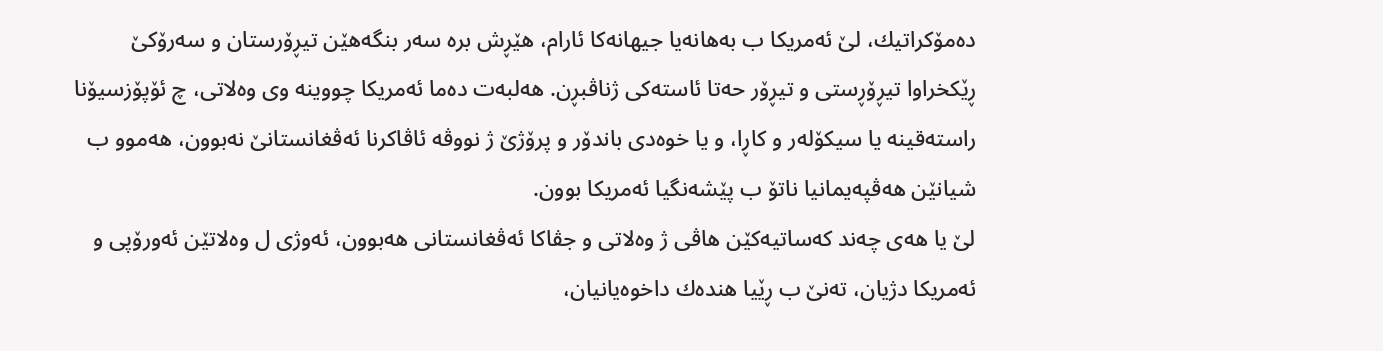ده‌مۆكراتیك، لێ ئه‌مریكا ب به‌هانه‌یا جیهانه‌كا ئارام، هێڕش بره‌ سه‌ر بنگه‌هێن تیڕۆرستان و سه‌رۆكێ ڕێكخراوا تیڕۆڕستی و تیڕۆر حه‌تا ئاسته‌كی ژناڤبڕن. هه‌لبه‌ت ده‌ما ئه‌مریكا چووینه‌ وی وه‌لاتی، چ ئۆپۆزسیۆنا راسته‌قینه‌ یا سیكۆله‌ر و كاڕا، و یا خوه‌دی باندۆر و پرۆژێ ژ نووڤه‌ ئاڤاكرنا ئه‌ڤغانستانێ‌ نه‌بوون، هه‌موو ب شیانێن هه‌ڤپه‌یمانیا ناتۆ ب پێشه‌نگیا ئه‌مریكا بوون.
لێ یا هه‌ی چه‌ند كه‌ساتیه‌كێن هاڤی ژ وه‌لاتی و جڤاكا ئه‌ڤغانستانی هه‌بوون، ئه‌وژی ل وه‌لاتێن ئه‌ورۆپی و ئه‌مریكا دژیان، ته‌نێ ب ڕێیا هنده‌ك داخوه‌یانیان،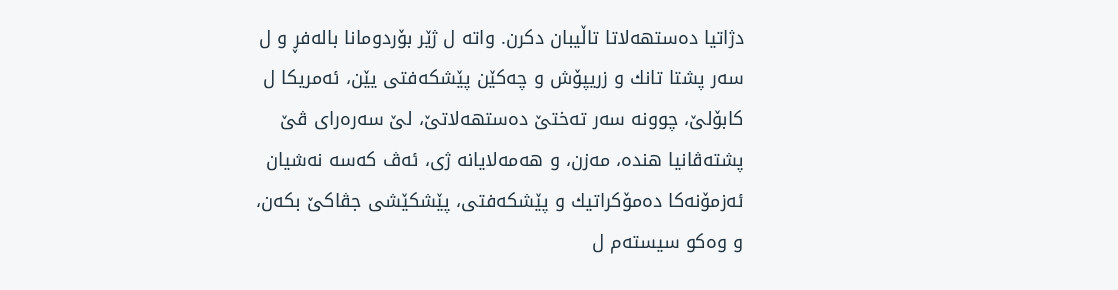دژاتیا ده‌ستهه‌لاتا تاڵیبان دكرن. واته‌ ل ژێر بۆردومانا باله‌فڕ و ل سه‌ر پشتا تانك و زریپۆش و چه‌كێن پێشكه‌فتی یێن، ئه‌مریكا ل كابۆلێ، چوونه‌ سه‌ر ته‌ختێ ده‌ستهه‌لاتێ، لێ سه‌ره‌رای ڤێ پشته‌ڤانیا هنده‌، مه‌زن، و هه‌مه‌لایانه‌ ژی، ئه‌ڤ كه‌سه‌ نه‌شیان ئه‌زمۆنه‌كا ده‌مۆكراتیك و پێشكه‌فتی، پێشكێشی جڤاكێ بكه‌ن، و وه‌كو سیسته‌م ل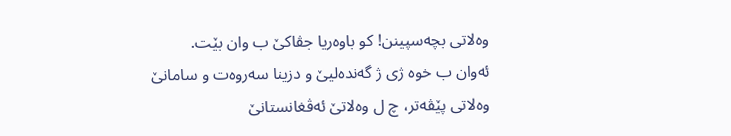وه‌لاتی بچه‌سپینن! كو باوه‌ریا جڤاكێ ب وان بێت.
ئه‌وان ب خوه‌ ژی ژ گه‌نده‌لیێ و دزینا سه‌روه‌ت و سامانێ وه‌لاتی پێڤه‌تر، چ ل وه‌لاتێ ئه‌ڤغانستانێ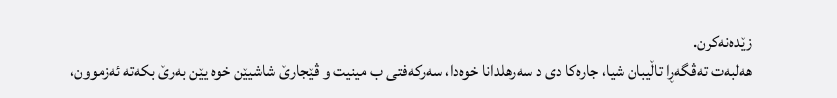زێده‌نه‌كرن.
هه‌لبه‌ت ته‌ڤگه‌ڕا تاڵیبان شیا، جاره‌كا دی د سه‌رهلدانا خوه‌دا، سه‌ركه‌فتی ب مینیت و ڤێجارێ شاشیێن خوه‌ یێن به‌رێ بكه‌ته‌ ئه‌زموون،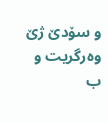و سۆدێ ژێ وه‌رگریت و ب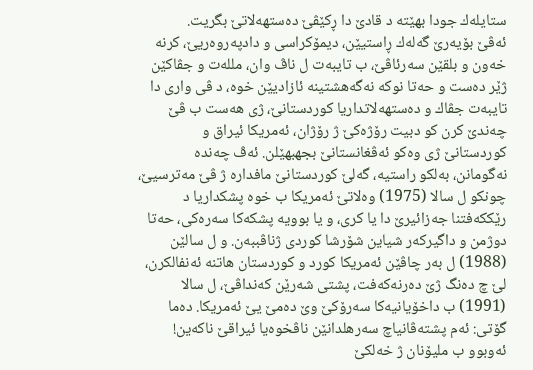ستایله‌ك جودا بهێته‌ د قادێ دا ڕكێڤێ ده‌ستهه‌لاتێ بگریت.
ئه‌ڤێ بۆیه‌رێ گه‌له‌ك ڕاستیێن، دیمۆكراسی و دادپه‌روه‌ریێ، كرنه‌ خه‌ون و بلقێن سه‌رئاڤێ، ب تایبه‌ت ل ناڤ وان، ملله‌ت و جڤاكێن ژێر ده‌ست و حه‌تا نوكه‌ نه‌گه‌هشتینه‌ ئازادیێن خوه‌، د ڤی واری دا تایبه‌ت جڤاك و ده‌ستهه‌لاتداریا كوردستانێ، ژی هه‌ست ب ڤێ چه‌ندێ كرن كو دبیت رۆژه‌كێ ژ رۆژان، ئه‌مریكا ئیراق و كوردستانێ ژی وه‌كو ئه‌ڤغانستانێ بجهبهێلن. ئه‌ڤ چه‌نده‌ نه‌گومانن، به‌لكو راستیه‌، گه‌لێ كوردستانێ مافداره‌ ژ ڤێ مه‌ترسیێ، چونكو ل سالا (1975) وه‌لاتێ ئه‌مریكا ب خوه‌ پشكداریا د رێككه‌فتنا جه‌زائیرێ دا یا كری، و یا بوویه‌ پشكه‌كا سه‌ره‌كی، حه‌تا دوژمن و داگیركه‌ر شیاین شۆرشا كوردی ژناڤببه‌ن. و ل سالێن (1988) ل به‌ر چاڤێن ئه‌مریكا كورد و كوردستان هاتنه‌ ئه‌نفالكرن، لێ چ ده‌نگ ژێ ده‌رنه‌كه‌فت، پشتی شه‌رێن كه‌نداڤێ، ل سالا (1991) ب داخۆیانیه‌كا سه‌رۆكێ وێ ده‌مێ یێ ئه‌مریكا. ده‌ما گۆتی: ئه‌م پشته‌ڤانیاچ سه‌رهلدانێن ناڤخوه‌یا ئیراقێ ناكه‌ین! ئه‌وبوو ب ملیۆنان ژ خه‌لكێ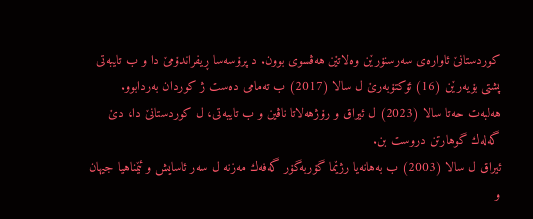كوردستانێ ئاواره‌ی سه‌رسنۆرێن وه‌لاتێن هه‌ڤسوی بوون. د پرۆسه‌سا ڕیفراندۆمێ دا و ب تایبه‌تی پشتی بۆیه‌رێن (16) ئۆكتۆبه‌رێ ل سالا (2017) ب ته‌مامی ده‌ست ژ كوردان به‌ردابوو.
هه‌لبه‌ت حه‌تا سالا (2023) ل ئیراق و رۆژهه‌لاتا ناڤین و ب تایبه‌تی، ل كوردستانێ دا، دێ گه‌له‌ك گوهارتن دروست بن.
ئیراق ل سالا (2003) ب به‌هانه‌یا رژێما گۆربه‌گۆر گه‌فه‌ك مه‌زنه‌ ل سه‌ر ئاسایش و ئێمناهیا جیهان و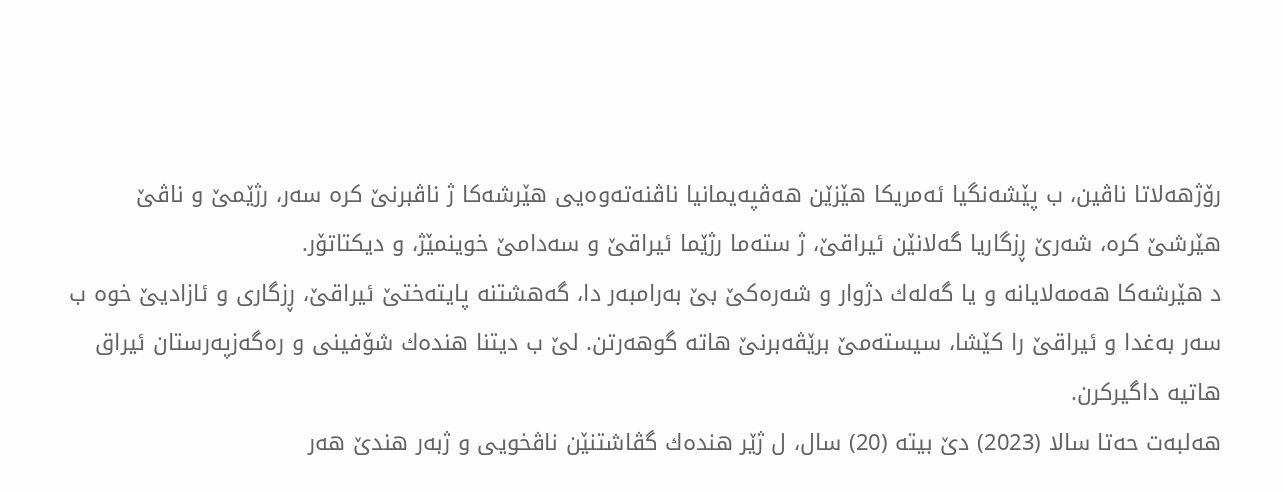رۆژهه‌لاتا ناڤین، ب پێشه‌نگیا ئه‌مریكا هێزێن هه‌ڤپه‌یمانیا ناڤنه‌ته‌وه‌یی هێرشه‌كا ژ ناڤبرنێ كره‌ سه‌ر، رژێمێ و ناڤێ هێرشێ كره‌، شه‌رێ ڕزگاریا گه‌لانێن ئیراقێ، ژ سته‌ما رژێما ئیراقێ و سه‌دامێ خوینمێژ، و دیكتاتۆر.
د هێرشه‌كا هه‌مه‌لایانه‌ و یا گه‌له‌ك دژوار و شه‌ره‌كێ بێ به‌رامبه‌ر دا، گه‌هشتنه‌ پایته‌ختێ ئیراقێ، ڕزگاری و ئازادیێ خوه‌ ب سه‌ر به‌غدا و ئیراقێ را كێشا، سیسته‌مێ برێڤه‌برنێ هاته‌ گوهه‌رتن. لێ ب دیتنا هنده‌ك شۆفینی و ره‌گه‌زپه‌رستان ئیراق هاتیه‌ داگیركرن.
هه‌لبه‌ت حه‌تا سالا (2023) دێ بیته‌ (20) سال، ل ژێر هنده‌ك گڤاشتنێن ناڤخویی و ژبه‌ر هندێ هه‌ر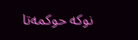نوكه‌ حوكمه‌تا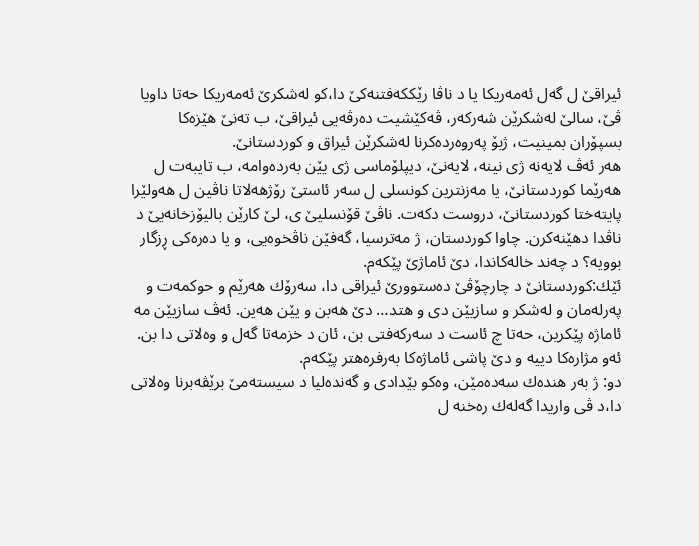ئیراقێ ل گه‌ل ئه‌مه‌ریكا یا د ناڤا رێككه‌فتنه‌كێ دا،كو له‌شكرێ ئه‌مه‌ریكا حه‌تا داویا ڤێ، سالێ له‌شكرێن شه‌ركه‌ر، ڤه‌كێشیت ده‌رڤه‌یی ئیراقێ، ب ته‌نێ هێزه‌كا بسپۆران بمینیت، ژبۆ په‌روه‌رده‌كرنا له‌شكرێن ئیراق و كوردستانێ.
هه‌ر ئه‌ڤ لایه‌نه‌ ژی نینه‌، لایه‌نێ، دیپلۆماسی ژی یێن به‌رده‌وامه‌، ب تایبه‌ت ل هه‌رێما كوردستانێ، یا مه‌زنترین كونسلی ل سه‌ر ئاستێ رۆژهه‌لاتا ناڤین ل هه‌ولێرا پایته‌ختا كوردستانێ، دروست دكه‌ت. ناڤێ قۆنسلیێ ی، لێ كارێن بالیۆزخانه‌یێ د ناڤدا دهێنه‌كرن. چاوا كوردستان، ژ مه‌ترسیا، گه‌فێن ناڤخوه‌یی، و یا ده‌ره‌كی ڕزگار بوویه‌؟ د چه‌ند خاله‌كاندا، دێ ئاماژێ پێكه‌م.
ئێك:كوردستانێ د چارچۆڤێ ده‌ستوورێ ئیراقی دا، سه‌رۆك هه‌رێم و حوكمه‌ت و په‌رله‌مان و له‌شكر و سازیێن دی و هتد… دێ هه‌بن و یێن هه‌ین. ئه‌ڤ سازیێن مه‌ ئاماژه‌ پێكرین، حه‌تا چ ئاست د سه‌ركه‌فتی بن، ئان د خزمه‌تا گه‌ل و وه‌لاتی دا بن. ئه‌و مژاره‌كا دییه‌ و دێ پاشی ئاماژه‌كا به‌رفره‌هتر پێكه‌م.
دو: ژ به‌ر هنده‌ك سه‌ده‌مێن، وه‌كو بێدادی و گه‌نده‌لیا د سیسته‌مێ برێڤه‌برنا وه‌لاتی دا،د ڤی واریدا گه‌له‌ك ره‌خنه‌ ل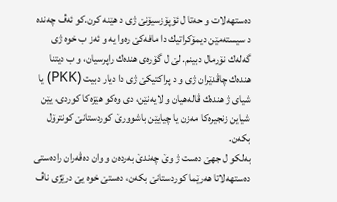ده‌ستهه‌لات و حه‌تا ل ئۆپۆزسیۆنێ ژی د هێنه‌ كرن.كو ئه‌ڤ چه‌نده‌ د سیسته‌مێن دیمۆكراتیك دا مافه‌كێ ره‌وا یه‌ و ئه‌ز ب خوه‌ ژی گه‌له‌ك نۆرمال دبینم. لێ ل گۆره‌ی هنده‌ك راپرسیان، و ب دیتنا هنده‌ك چاڤدێران ژی و د پراكتیكێ ژی دا دیار دبیت (PKK) یا شیای ژ هنده‌ك ڤاله‌هیان و لایه‌نێن، دی وه‌كو هێزه‌كا كوردی، یێن شیاین زنجیره‌كا مه‌زن یا چیایێن باشوورێ كوردستانێ كونترۆل بكه‌ن.
به‌لكو ل جهێ ده‌ست ژ وێ چه‌ندێ به‌رده‌ن و وان ده‌ڤه‌ران راده‌ستی ده‌ستهه‌لاتا هه‌رێما كوردستانێ بكه‌ن، ده‌ستێ خوه‌ یێ درێژی ناڤ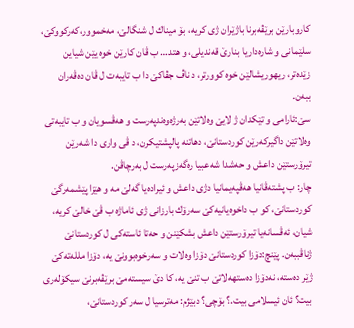كاروبارێن برێڤه‌برنا باژێران ژی كریه‌، بۆ میناك ل شنگالێ، مه‌خموور،كه‌ركووكێ، سلێمانی و شاره‌داریا بنارێ قه‌ندیلی، و هتد… ب ڤان كارێن خوه‌ یێن شیاین زێده‌تر، ریهوریشالێن خوه‌ كوورتر، د ناڤ جڤاكێ دا ب تایبه‌ت ل ڤان ده‌ڤه‌ران ببه‌ن.
سێ:ئارامی و تێكدان ژ لایێ وه‌لاتێن به‌رژه‌وه‌ندپه‌رست و هه‌ڤسویان و ب تایبه‌تی وه‌لاتێن داگیركه‌رێن كوردستانێ، دهاتنه‌ پالپشتیكرن، د ڤی واری دا شه‌رێن تیرۆرستێن داعش و حه‌شدا شه‌عبیا ره‌گه‌زپه‌رست ل به‌رچاڤن.
چار: ب پشته‌ڤانیا هه‌ڤپه‌یمانیا دژی داعش و ئیراده‌یا گه‌لێ مه‌ و هێزا پێشمه‌رگێ كوردستانێ، كو ب داخوه‌یانیه‌كێ سه‌رۆك بارزانی ژی ئاماژه‌ ب ڤێ خالێ كریه‌، شیان، ئه‌ڤسانه‌یا تیرۆرستێن داعش بشكێنن و حه‌تا ئاسته‌كی ل كوردستانێ ژناڤببه‌ن. پێنچ:دۆزا كوردستانێ دۆزا وه‌لات و سه‌رخوه‌بوونێ یه‌، دۆزا ملله‌ته‌كێ ژێر ده‌سته‌، نه‌دۆزا ده‌ستهه‌لاتێ ب تنێ یه‌، كا دێ سیسته‌مێ برێڤه‌برنێ سیكۆله‌ری بیت؟ ئان ئیسلامی بیت.؟ بۆچی؟ دبێژم: مه‌ترسیا ل سه‌ر كوردستانێ،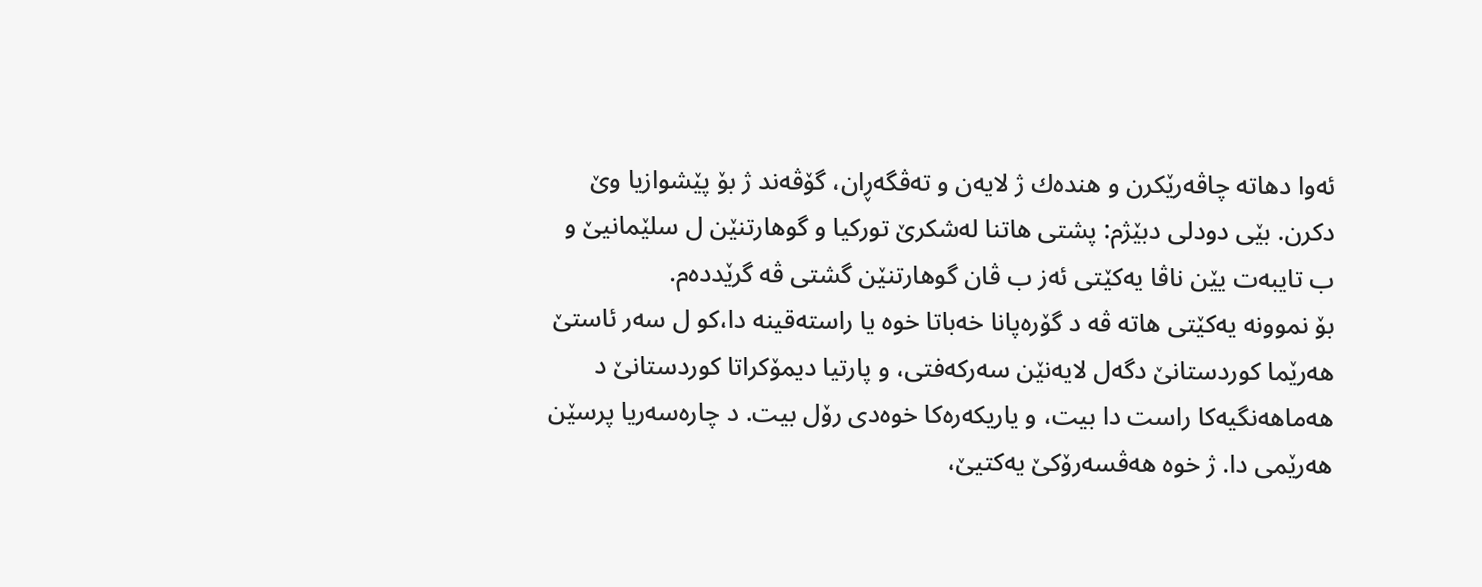ئه‌وا دهاته‌ چاڤه‌رێكرن و هنده‌ك ژ لایه‌ن و ته‌ڤگه‌ڕان، گۆڤه‌ند ژ بۆ پێشوازیا وێ دكرن. بێی دودلی دبێژم: پشتی هاتنا له‌شكرێ توركیا و گوهارتنێن ل سلێمانیێ و ب تایبه‌ت یێن ناڤا یه‌كێتی ئه‌ز ب ڤان گوهارتنێن گشتی ڤه‌ گرێدده‌م.
بۆ نموونه‌ یه‌كێتی هاته‌ ڤه‌ د گۆره‌پانا خه‌باتا خوه‌ یا راسته‌قینه‌ دا،كو ل سه‌ر ئاستێ هه‌رێما كوردستانێ دگه‌ل لایه‌نێن سه‌ركه‌فتی، و پارتیا دیمۆكراتا كوردستانێ د هه‌ماهه‌نگیه‌كا راست دا بیت، و یاریكه‌ره‌كا خوه‌دی رۆل بیت. د چاره‌سه‌ریا پرسێن هه‌رێمی دا. ژ خوه‌ هه‌ڤسه‌رۆكێ یه‌كتیێ،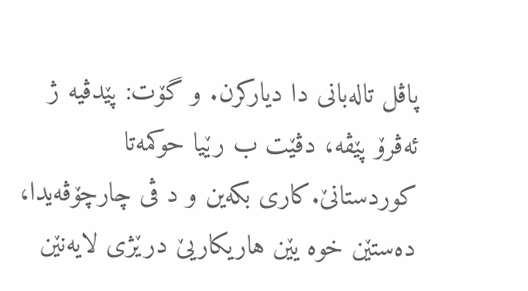پاڤل تاله‌بانی دا دیاركرن. و گۆت: پێدڤیه‌ ژ ئه‌ڤرۆ پێڤه‌، دڤێت ب رێیا حوكمه‌تا كوردستانێ.كاری بكه‌ین و د ڤی چارچۆڤه‌یدا، ده‌ستێن خوه‌ یێن هاریكاریێ درێژی لایه‌نێن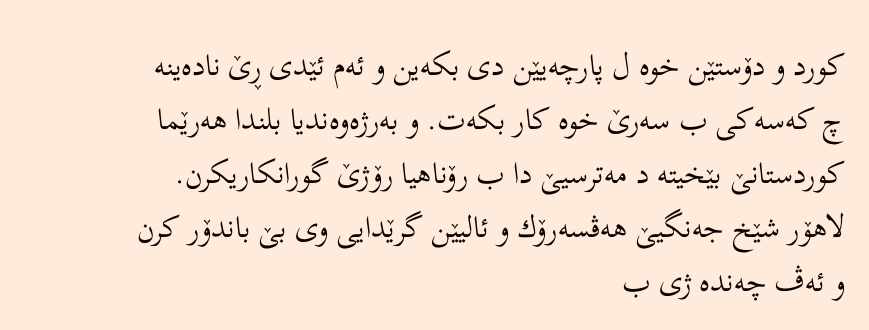كورد و دۆستێن خوه‌ ل پارچه‌یێن دی بكه‌ین و ئه‌م ئێدی ڕێ ناده‌ینه‌ چ كه‌سه‌كی ب سه‌رێ خوه‌ كار بكه‌ت. و به‌رژه‌وه‌ندیا بلندا هه‌رێما كوردستانێ بێخیته‌ د مه‌ترسیێ دا ب رۆناهیا رۆژێ گورانكاریكرن.
لاهۆر شێخ جه‌نگیێ هه‌ڤسه‌رۆك و ئالیێن گرێدایی وی بێ باندۆر كرن و ئه‌ڤ چه‌نده‌ ژی ب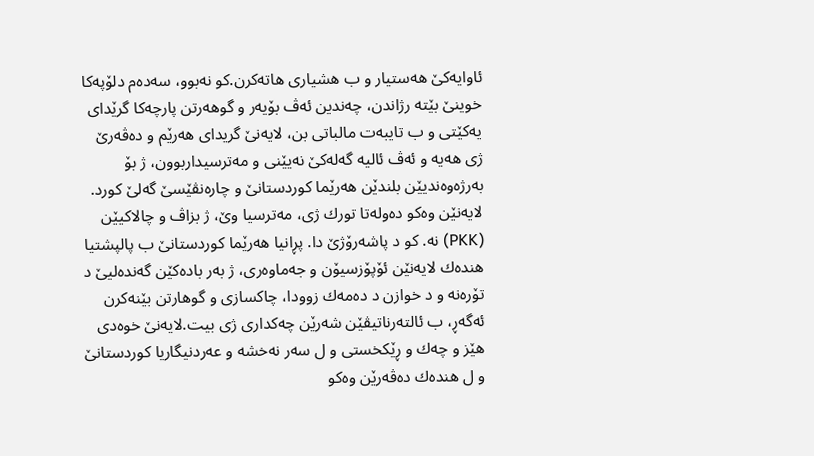ئاوایه‌كێ هه‌ستیار و ب هشیاری هاته‌كرن.كو نه‌بوو، سه‌ده‌م دلۆپه‌كا خوینێ بێته‌ رژاندن، چه‌ندین ئه‌ڤ بۆیه‌ر و گوهه‌رتن پارچه‌كا گرێدای یه‌كێتی و ب تایبه‌ت مالباتی بن، لایه‌نێ گریدای هه‌رێم و ده‌ڤه‌رێ ژی هه‌یه‌ و ئه‌ڤ ئالیه‌ گه‌له‌كێ نه‌یێنی و مه‌ترسیداربوون، ژ بۆ به‌رژه‌وه‌ندیێن بلندێن هه‌رێما كوردستانێ و چاره‌نڤێسێ گه‌لێ كورد.
لایه‌نێن وه‌كو ده‌وله‌تا تورك ژی، مه‌ترسیا وێ، ژ بزاڤ و چالاكیێن (PKK) نه‌. كو د پاشه‌رۆژێ دا. پڕانیا هه‌رێما كوردستانێ ب پالپشتیا هنده‌ك لایه‌نێن ئۆپۆزسیۆن و جه‌ماوه‌ری، ژ به‌ر باده‌كێن گه‌نده‌لیێ د تۆره‌نه‌ و د خوازن د ده‌مه‌ك زوودا، چاكسازی و گوهارتن بێنه‌كرن ئه‌گه‌ڕ، ب ئالته‌رناتیڤێن شه‌رێن چه‌كداری ژی بیت.لایه‌نێ خوه‌دی هێز و چه‌ك و ڕێكخستی و ل سه‌ر نه‌خشه‌ و عه‌ردنیگاریا كوردستانێ و ل هنده‌ك ده‌ڤه‌رێن وه‌كو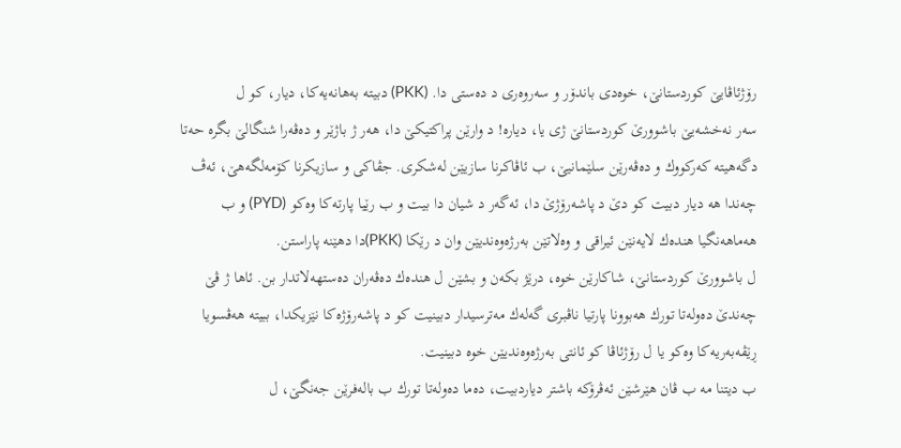رۆژئاڤایێ كوردستانێ، خوه‌دی باندۆر و سه‌روه‌ری د ده‌ستی دا. (PKK) دبیته‌ به‌هانه‌یه‌كا، دیار، كو ل
سه‌ر نه‌خشه‌یێ باشوورێ كوردستانێ ژی یا، دیاره‌! د وارێن پراكتیكێ دا، هه‌ر ژ باژێر و ده‌ڤه‌را شنگالێ بگره‌ حه‌تا دگه‌هیته‌ كه‌ركووك و ده‌ڤه‌رێن سلێمانیێ، ب ئاڤاكرنا سازیێن له‌شكری. جڤاكی و سازیكرنا كۆمه‌لگه‌هێ، ئه‌ڤ چه‌ندا هه‌ دیار دبیت كو دێ د پاشه‌رۆژێ دا، ئه‌گه‌ر د شیان دا بیت و ب رێیا پارته‌كا وه‌كو (PYD) و ب هه‌ماهه‌نگیا هنده‌ك لایه‌نێن ئیراقی و وه‌لاتێن به‌رژه‌وه‌ندیێن وان د رێكا (PKK)دا دهێنه‌ پاراستن.
ل باشوورێ كوردستانێ، شاكارێن خوه‌، درێژ بكه‌ن و بشێن ل هنده‌ك ده‌ڤه‌ران ده‌ستهه‌لاتدار بن. ئاها ژ ڤێ چه‌ندێ ده‌وله‌تا تورك هه‌بوونا پارتیا ناڤبری گه‌له‌ك مه‌ترسیدار دبینیت كو د پاشه‌رۆژه‌كا نێزیكدا، ببیته‌ هه‌ڤسویا ڕێڤه‌به‌ریه‌كا وه‌كو یا ل رۆژئاڤا كو ئانتی به‌رژه‌وه‌ندیێن خوه‌ دبینیت.
ب دیتنا مه‌ ب ڤان هێرشێن ئه‌ڤرۆكه‌ باشتر دیاردبیت، ده‌ما ده‌وله‌تا تورك ب باله‌فرێن جه‌نگێ، ل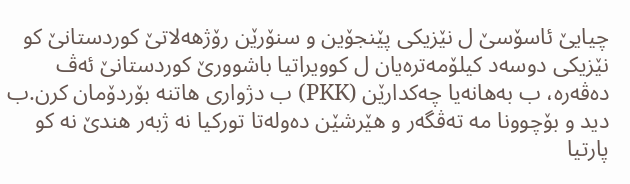چیایێ ئاسۆسێ ل نێزیكی پێنجۆین و سنۆرێن رۆژهه‌لاتێ كوردستانێ كو نێزیكی دوسه‌د كیلۆمه‌تره‌یان ل كوویراتیا باشوورێ كوردستانێ ئه‌ڤ ده‌ڤه‌ره‌، ب به‌هانه‌یا چه‌كدارێن (PKK) ب دژواری هاتنه‌ بۆردۆمان كرن.ب دید و بۆچوونا مه‌ ته‌ڤگه‌ر و هێرشێن ده‌وله‌تا توركیا نه‌ ژبه‌ر هندێ نه‌ كو پارتیا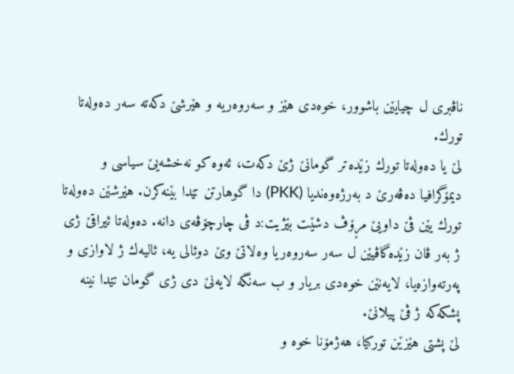ناڤبری ل چیایێن باشوور، خوه‌دی هێز و سه‌روه‌ریه‌ و هێرشێ دكه‌ته‌ سه‌ر ده‌وله‌تا تورك.
لێ یا ده‌وله‌تا تورك زێده‌تر گومانێ ژێ دكه‌ت، ئه‌وه‌ كو نه‌خشه‌یێ سیاسی و دیمۆگرافیا ده‌ڤه‌رێ د به‌رژه‌وه‌ندیا (PKK) دا گوهارتن تێدا بێنه‌كرن. هێرشێن ده‌وله‌تا تورك یێن ڤێ داویێ مڕۆڤ دشێت بێژیت:د ڤی چارچۆڤه‌ی دانه‌. ده‌وله‌تا ئیراقێ ژی ژ به‌ر ڤان زێده‌گاڤیێن ل سه‌ر سه‌روه‌ریا وه‌لاتێ وێ دوئالی یه‌، ئالیه‌ك ژ لاوازی و په‌رته‌وازه‌یا، لایه‌نێن خوه‌دی بریار و ب سه‌نگه‌ لایه‌نێ دی ژی گومان تێدا نینه‌ پشكه‌كه‌ ژ ڤێ پیلانێ.
لێ پشتی هێزێن توركیا، هه‌ژمۆنا خوه‌ و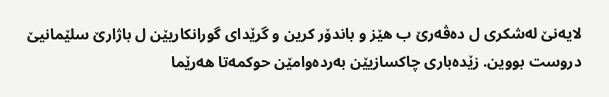لایه‌نێ له‌شكری ل ده‌ڤه‌رێ ب هێز و باندۆر كرین و گرێدای گورانكاریێن ل باژارێ سلێمانیێ دروست بووین. زێده‌باری چاكسازیێن به‌رده‌وامێن حوكمه‌تا هه‌رێما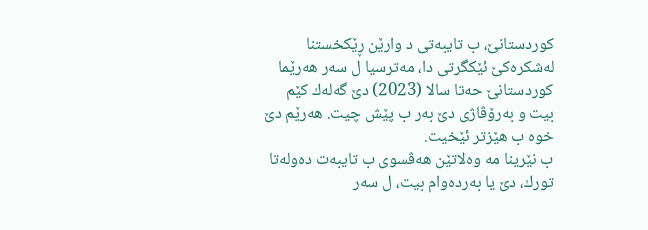كوردستانێ، ب تایبه‌تی د وارێن ڕێكخستنا له‌شكره‌كێ ئێكگرتی دا، مه‌ترسیا ل سه‌ر هه‌رێما كوردستانێ حه‌تا سالا (2023) دێ گه‌له‌ك كێم بیت و به‌رۆڤاژی دێ به‌ر ب پێش چیت. هه‌رێم دێ خوه‌ ب هێزتر ئێخیت.
ب نێرینا مه‌ وه‌لاتێن هه‌ڤسوی ب تایبه‌ت ده‌وله‌تا تورك، دێ یا به‌رده‌وام بیت، ل سه‌ر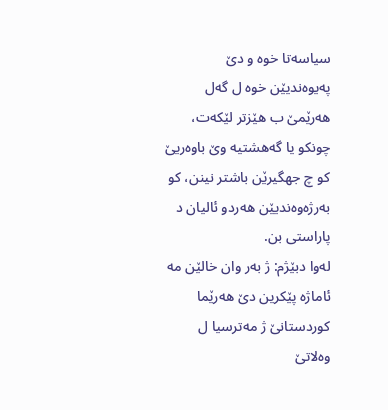سیاسه‌تا خوه‌ و دێ په‌یوه‌ندیێن خوه‌ ل گه‌ل هه‌رێمێ ب هێزتر لێكه‌ت، چونكو یا گه‌هشتیه‌ وێ باوه‌ریێ كو چ جهگیرێن باشتر نینن، كو به‌رژه‌وه‌ندیێن هه‌ردو ئالیان د پاراستی بن.
له‌وا دبێژم: ژ به‌ر وان خالێن مه‌ ئاماژه‌ پێكرین دێ هه‌رێما كوردستانێ ژ مه‌ترسیا ل وه‌لاتێ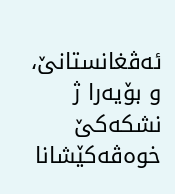ئه‌ڤغانستانێ، و بۆیه‌را ژ نشكه‌كێ خوه‌ڤه‌كێشانا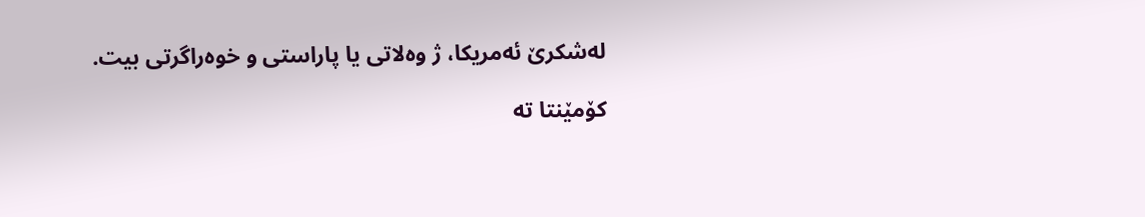له‌شكرێ ئه‌مریكا، ژ وه‌لاتی یا پاراستی و خوه‌راگرتی بیت.

کۆمێنتا تە